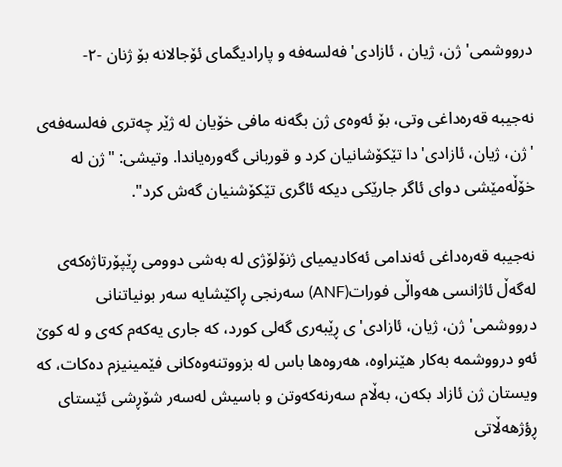درووشمی' ژن، ژیان ، ئازادی' فەلسەفە و پارادیگمای ئۆجالانە بۆ ژنان -٢-

نەجیبە قەرەداغی وتی، بۆ ئەوەی ژن بگەنە مافی خۆیان لە ژێر چەتری فەلسەفەی 'ژن، ژیان، ئازادی'دا تێکۆشانیان کرد و قوربانی گەورەیاندا. وتیشی: "ژن لە خۆڵەمێشی دوای ئاگر جارێکی دیکە ئاگری تێکۆشنیان گەش کرد".

نەجیبە قەرەداغی ئەندامی ئەکادیمیای ژنۆلۆژی لە بەشی دوومی ڕێپۆرتاژەکەی لەگەڵ ئاژانسی هەواڵی فورات(ANF) سەرنجی ڕاکێشایە سەر بونیاتنانی درووشمی' ژن، ژیان، ئازادی'ی ڕێبەری گەلی کورد، کە جاری یەکەم کەی و لە کوێ ئەو درووشمە بەکار هێنراوە، هەروەها باس لە بزووتنەوەکانی فێمینیزم دەکات، کە ویستان ژن ئازاد بکەن، بەڵام سەرنەکەوتن و باسیش لەسەر شۆڕشی ئێستای ڕؤژهەڵاتی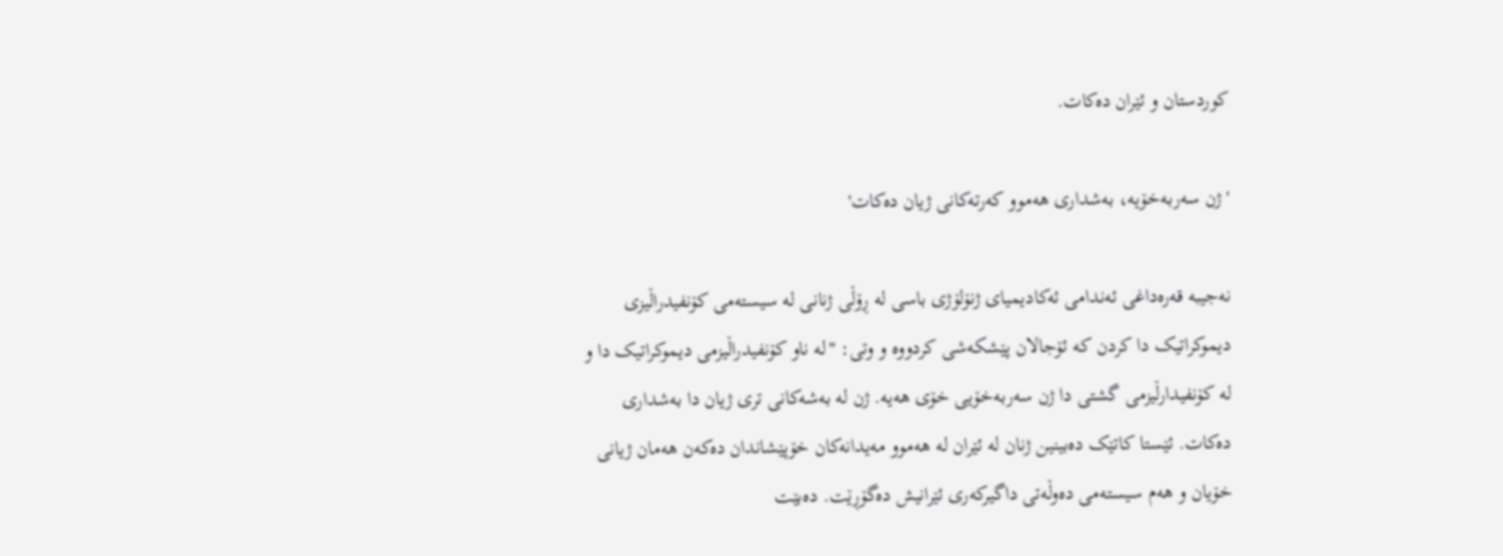کوردستان و ئێران دەکات.

'ژن سەربەخۆیە، بەشداری هەموو کەرتەکانی ژیان دەکات'

نەجیبە قەرەداغی ئەندامی ئەکادیمیای ژنۆلۆژی باسی لە ڕۆڵی ژنانی لە سیستەمی کۆنفیدراڵیزی دیموکراتیک دا کردن کە ئۆجالان پێشكەشی کردووە و وتی: "لە ناو کۆنفیدراڵیزمی دیموکراتیک دا و لە کۆنفیدارڵیزمی گشتی دا ژن سەربەخۆیی خۆی هەیە. ژن لە بەشەکانی تری ژیان دا بەشداری دەکات. ئێستا کاتێک دەبینین ژنان لە ئێران لە هەموو مەیدانەکان خۆپێشاندان دەکەن هەمان ژیانی خۆیان و هەم سیستەمی دەوڵەتی داگیرکەری ئێرانیش دەگۆڕێت. دەبێت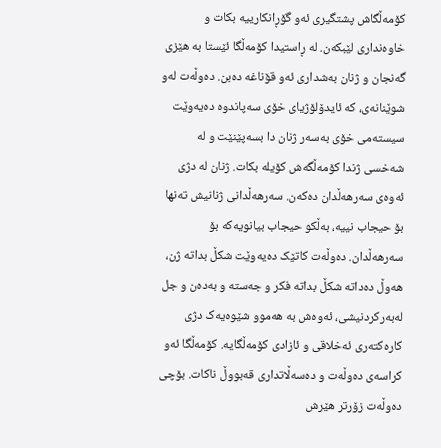کۆمەڵگاش پشتگیری ئەو گۆڕانکارییە بکات و خاوەنداری لێبکەن. لە ڕاستیدا کۆمەڵگا ئێستا بە هێزی گەنجان و ژنان بەشداری ئەو قۆناغە دەبن. دەوڵەت لەو شوێنانەی، کە ئایدۆلۆژیای خۆی سەپاندوە دەیەوێت سیستەمی خۆی بەسەر ژنان دا بسەپێنێت و لە شەخسی ژندا کۆمەڵگەش کۆیلە بکات. ژنان لە دژی ئەوەی سەرهەڵدان دەکەن. سەر‌‌‌هەڵدانی ژنانیش تەنها بۆ حیجاب نییە، بەڵکو حیجاب بیانویەكە بۆ سەرهەڵدان. دەوڵەت کاتێک دەیەوێت شکڵ بداتە ژن، هەوڵ دەداتە شکڵ بداتە فکر و جەستە و بەدەن و جل لەبەرکردنیشی، ئەوەش بە هەموو شێوەیەک دژی کارەکتەری ئەخلاقی و ئازادی کۆمەڵگایە. کۆمەڵگا ئەو کراسەی دەوڵەت و دەسەڵاتداری قەبووڵ ناکات. بۆچی دەوڵەت زۆرتر هێرش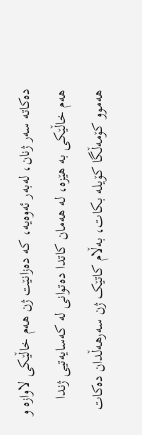دەکاتە سەر ژنان، لەبەر ئەوەیە، کە دەزانێت ژن هەم خاڵێکی لاوازە و هەم خاڵێکی بە هێزە، لە هەمان کاتدا دەتوانی لە کەسایەتیی ژندا هەموو کۆمەڵگا کۆیلە بکات، بەڵام کاتێک ژن سەرهەڵدان دەکات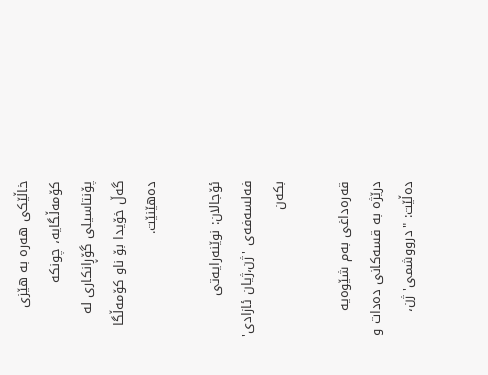خاڵێکی هەرە بە هێزی کۆمەڵگایە، چونکە پۆنتاسیلی گۆڕانکاری لە گەڵ خۆیدا بۆ ناو کۆمەڵگا دەهێنێت.

ئۆجالان: نوێنەرایەتی فەلسەفەی 'ژن،ژیان ئازادی' بکەن

قەرەداغی بەم شێوەیە درێژە بە قسەکانی دەدات و دەڵێت: "درووشمی' ژن،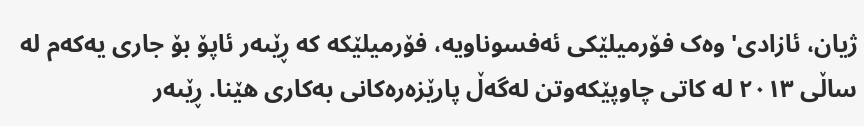ژیان، ئازادی' وەک فۆرمیلێکی ئەفسوناویە، فۆرمیلێکە کە ڕێىەر ئاپۆ بۆ جاری یەکەم لە ساڵی ٢٠١٣ لە کاتی چاوپێکەوتن لەگەڵ پارێزەرەکانی بەکاری هێنا. ڕێىەر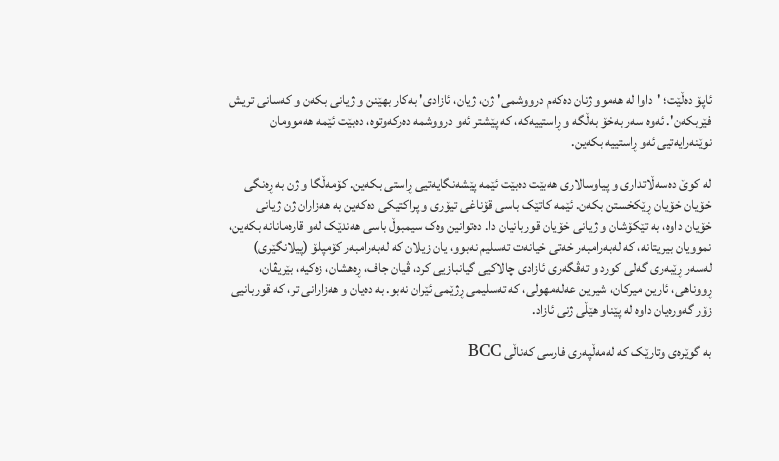ئاپۆ دەڵێت؛ 'داوا لە هەموو ژنان دەکەم درووشمی' ژن، ژیان، ئازادی' بەکار بهێنن و ژیانی بکەن و کەسانی تریش فێربکەن'. ئەوە سەر بەخۆ بەڵگە و ڕاستییەکە، کە پێشتر ئەو درووشمە دەرکەوتوە، دەبێت ئێمە هەموومان نوێنەرایەتیی ئەو ڕاستییە بکەین.

لە کوێ دەسەڵاتداری و پیاوسالاری هەبێت دەبێت ئێمە پێشەنگایەتیی ڕاستی بکەین. کۆمەڵگا و ژن بە ڕەنگی خۆیان خۆیان ڕێکخستن بکەن. ئێمە کاتێک باسی قۆناغی تیۆری و پراکتیکی دەکەین بە هەزاران ژن ژیانی خۆیان داوە، بە تێکۆشان و ژیانی خۆیان قوربانیان دا. دەتوانین وەک سیمبوڵ باسی هەندێک لەو قارەمانانە بکەین، نموویان بیریتانە، کە لەبەرامبەر خەتی خیانەت تەسلیم نەبوو، یان زیلان کە لەبەرامبەر کۆمپلۆ (پیلانگێری) لەسەر ڕێبەری گەلی کورد و تەڤگەری ئازادی چالاکیی گیانبازیی کرد، ڤیان جاف، ڕەهشان، زەکیە، بێریڤان، ڕووناهی، ئارین میرکان، شیرین عەلەمهولی، کە تەسلیمی ڕژێمی ئێران نەبو. بە دەیان و هەزارانی تر، کە قوربانیی زۆر گەورەیان داوە لە پێناو هێڵی ژنی ئازاد.

بە گوێرەی وتارێک کە لەمەڵپەری فارسی کەناڵی BCC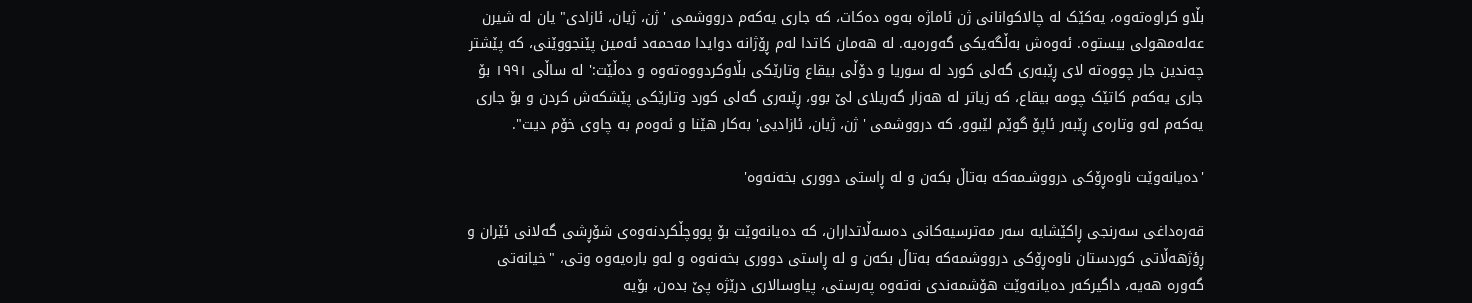بڵاو کراوەتەوە، یەکێک لە چالاکوانانی ژن ئاماژە بەوە دەکات، کە جاری یەکەم درووشمی ' ژن، ژیان، ئازادی" یان لە شیرن عەلەمهولی بیستوە. ئەوەش بەڵگەیکی گەورەیە. لە هەمان کاتدا لەم ڕۆژانە دوایدا مەحمەد ئەمین پێنجووێنی، کە پێشتر چەندین جار چووەتە لای ڕێبەری گەلی کورد لە سوریا و دۆڵی بیقاع وتارێکی بڵاوکردووەتەوە و دەڵێت:' لە ساڵی ١٩٩١ بۆ جاری یەکەم کاتێک چومە بیقاع، کە زیاتر لە هەزار گەریلای لێ بوو، ڕێىەری گەلی کورد وتارێکی پێشکەش کردن و بۆ جاری یەکەم لەو وتارەی ڕێبەر ئاپۆ گوێم لێبوو، کە درووشمی ' ژن، ژیان، ئازادیی' بەکار هێنا و ئەوەم بە چاوی خۆم دیت".

'دەیانەوێت ناوەڕۆکی درووشـمەکە بەتاڵ بکەن و لە ڕاستی دووری بخەنەوە'

قەرەداغی سەرنجی ڕاکێشایە سەر مەترسیەکانی دەسەڵاتداران، کە دەیانەوێت بۆ پووچڵکردنەوەی شۆڕشی گەلانی ئێران و ڕؤژهەڵاتی کوردستان ناوەڕۆکی درووشمەکە بەتاڵ بکەن و لە ڕاستی دووری بخەنەوە و لەو بارەیەوە وتی، "خیانەتی گەورە هەیە، داگیرکەر دەیانەوێت هۆشمەندی نەتەوە پەرستی، پیاوسالاری درێژە پێ بدەن، بۆیە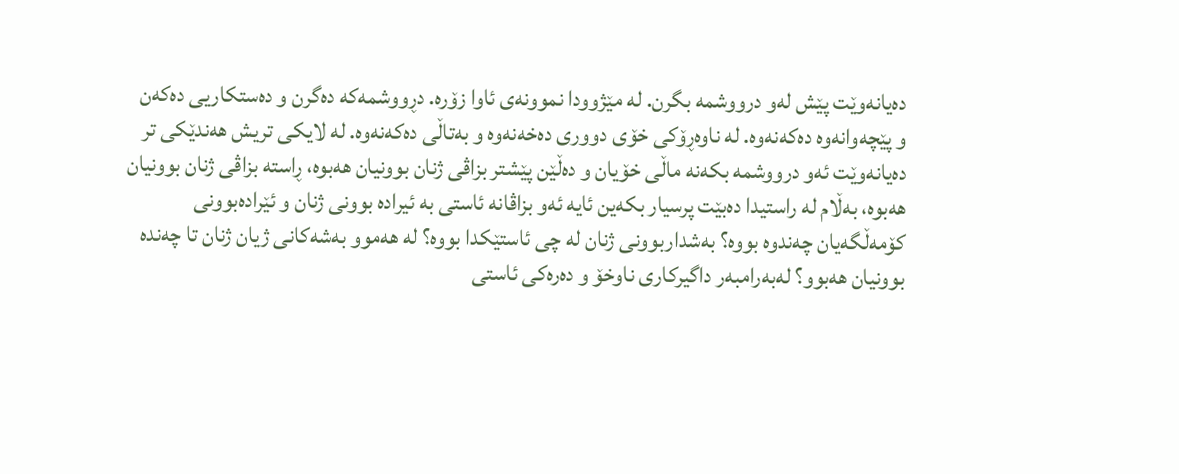دەیانەوێت پێش لەو درووشمە بگرن. لە مێژوودا نموونەی ئاوا زۆرە. دڕووشمەکە دەگرن و دەستکاریی دەکەن و پێچەوانەوە دەکەنەوە. لە ناوەڕۆکی خۆی دووری دەخەنەوە و بەتاڵی دەکەنەوە. لە لایکی تریش هەندێکی تر دەیانەوێت ئەو درووشمە بکەنە ماڵی خۆیان و دەڵێن پێشتر بزاڤی ژنان بوونیان هەبوە، ڕاستە بزاڤی ژنان بوونیان هەبوە، بەڵام لە راستیدا دەبێت پرسیار بکەین ئایە ئەو بزاڤانە ئاستی بە ئیرادە بوونی ژنان و ئێرادەبوونی کۆمەڵگەیان چەندوە بووە؟ بەشداربوونی ژنان لە چی ئاستێکدا بووە؟ لە هەموو بەشەکانی ژیان ژنان تا چەندە بوونیان هەبوو؟ لەبەرامبەر داگیرکاری ناوخۆ و دەرەکی ئاستی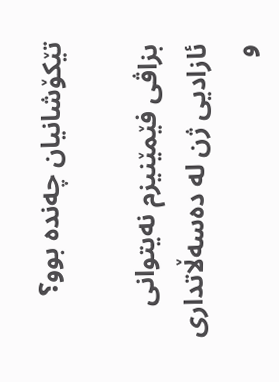تێکۆشانیان چەندە بوو؟

بزاڤی فێمێنیزم نەیتوانی ئازادیی ژن لە دەسەڵاتداری و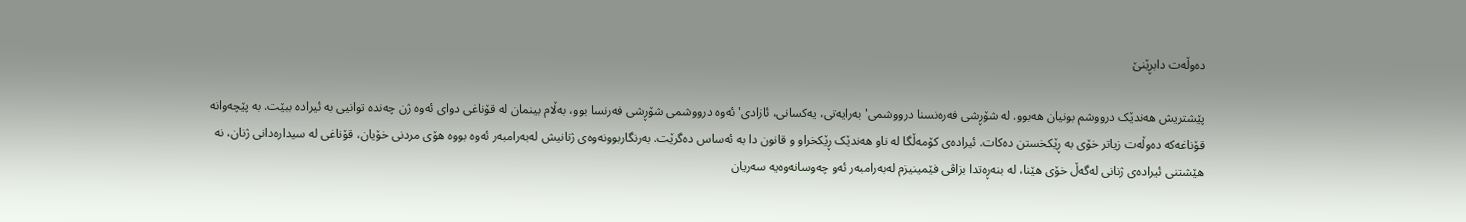دەوڵەت دابڕێنێ

پێشتریش هەندێک درووشم بونیان هەبوو. لە شۆڕشی فەرەنسنا درووشمی' بەرایەتی، یەکسانی، ئازادی' ئەوە درووشمی شۆڕشی فەرنسا بوو، بەڵام بینمان لە قۆناغی دوای ئەوە ژن چەندە توانیی بە ئیرادە ببێت. بە پێچەوانە قۆناغەکە دەوڵەت زیاتر خۆی بە ڕێكخستن دەکات. ئیرادەی کۆمەڵگا لە ناو هەندێک ڕێکخراو و قانون دا بە ئەساس دەگرێت. بەرنگاربوونەوەی ژنانیش لەبەرامبەر ئەوە بووە هۆی مردنی خۆیان، قۆناغی لە سیدارەدانی ژنان، نە هێشتنی ئیرادەی ژنانی لەگەڵ خۆی هێنا، لە بنەڕەتدا بزاڤی فێمینیزم لەبەرامبەر ئەو چەوسانەوەیە سەریان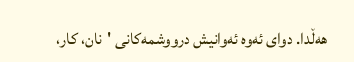هەڵدا. دوای ئەوە ئەوانیش درووشمەکانی 'نان، کار،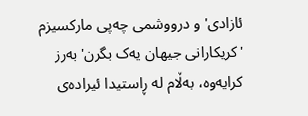ئازادی' و درووشمی چەپی مارکسیزم 'کریکارانی جیهان یەک بگرن' بەرز کرایەوە، بەڵام لە ڕاستیدا ئیرادەی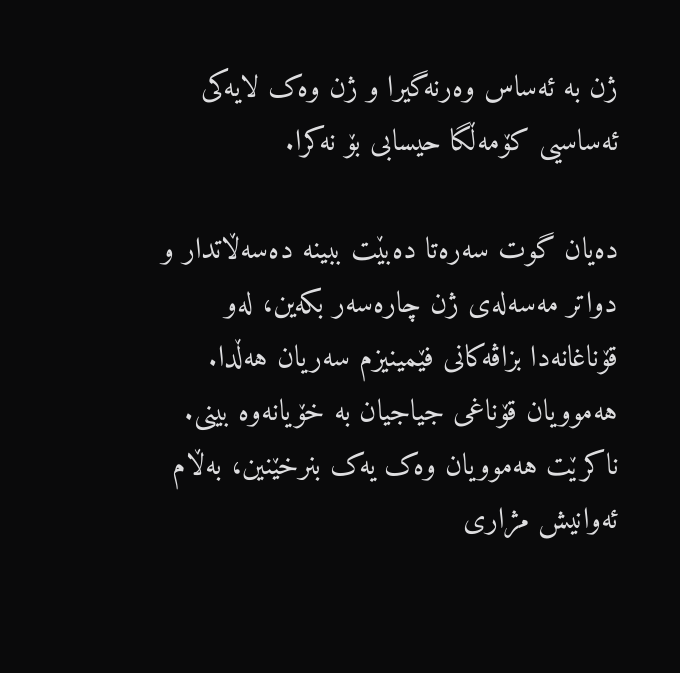ژن بە ئەساس وەرنەگیرا و ژن وەک لایەکی ئەساسیی کۆمەڵگا حیسابی بۆ نەکرا.

دەیان گوت سەرەتا دەبێت ببینە دەسەڵاتدار و دواتر مەسەلەی ژن چارەسەر بکەین، لەو قۆناغانەدا بزاڤەکانی فێمینیزم سەریان هەڵدا. هەموویان قۆناغی جیاجیان بە خۆیانەوە بینی. ناکرێت هەموویان وەک یەک بنرخێنین، بەڵام ئەوانیش مژاری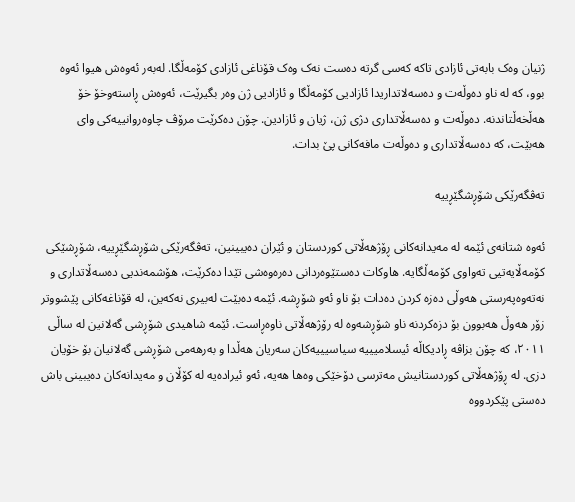ژنیان وەک بابەتی ئازادی تاکە کەسی گرتە دەست نەک وەک قۆناغی ئازادی کۆمەڵگا. لەبەر ئەوەش هیوا ئەوە بوو، کە لە ناو دەوڵەت و دەسەلاتداریدا ئازادیی کۆمەڵگا و ئازادیی ژن وەر بگیرێت، ئەوەش ڕاستەوخۆ خۆ هەڵخەڵتاندنە. دەوڵەت و دەسەڵاتداری دژی ژن، ژیان و ئازادین. چۆن دەکرێت مرۆڤ چاوەروانییەکی وای هەبێت، کە دەسەڵاتداری و دەوڵەت مافەکانی پێ بدات.

تەڤگەرێکی شۆڕشگێڕییە

ئەوە شتانەی ئێمە لە مەیدانەکانی ڕۆژهەڵاتی کوردستان و ئێران دەیبینین، تەڤگەرێکی شۆڕشگێڕییە، شۆڕشێكی کۆمەڵایەتیی تەواوی کۆمەڵگایە. هاوکات دەستێوەردانی دەرەوەشی تێدا دەکرێت، هۆشمەندیی دەسەڵاتداری و نەتەوەپەرستی هەوڵی دەزە کردن دەدات بۆ ناو ئەو شۆڕشە. ئێمە دەبێت لەبیری نەکەین، لە قۆناغەکانی پێشووتر زۆر هەوڵ هەبوون بۆ دزەکردنە ناو شۆڕشەوە لە رۆژهەڵاتی ناوەڕاست. ئێمە شاهیدی شۆڕشی گەلانین لە ساڵی ٢٠١١، کە چۆن بزاڤە ڕادیکاڵە ئیسلامیییە سیاسیییەکان سەریان هەڵدا و بەرهەمی شۆڕشی گەلانیان بۆ خۆیان دزی. لە ڕۆژهەڵاتی کوردستانیش مەترسی دۆخێکی وەها هەیە، ئەو ئیرادەیە لە کۆڵان و مەیدانەکان دەیبینی باش دەستی پێکردووە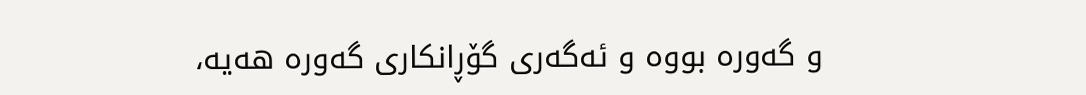و گەورە بووە و ئەگەری گۆڕانکاری گەورە هەیە،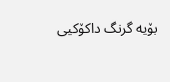بۆیە گرنگ داکۆکیی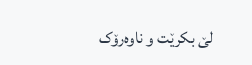لێ بکرێت و ناوەرۆک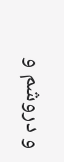و دروشم و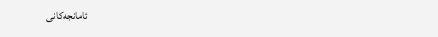ئامانجەکانی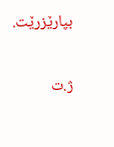بپارێزرێت.

ژ.ت